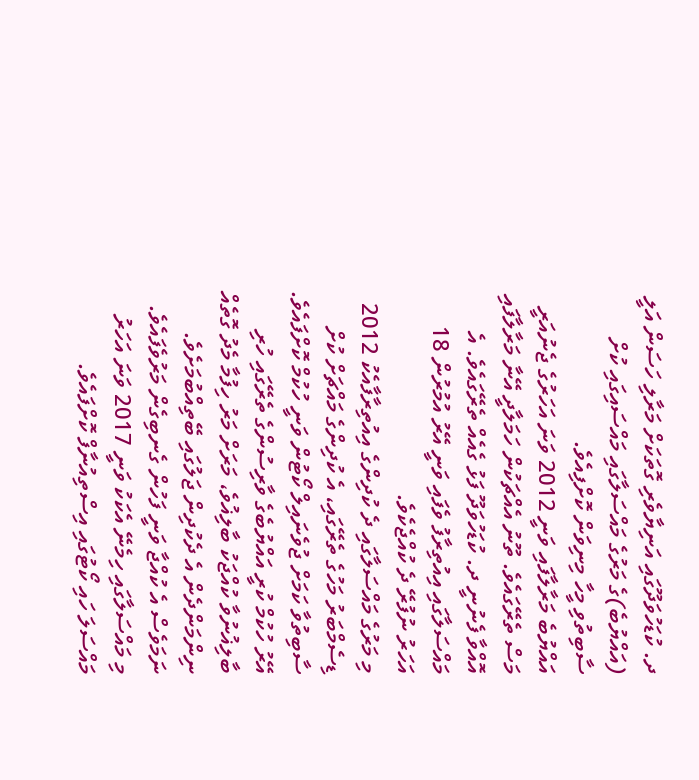ދ. ކުޑަހުވަދޫގައި އަނިޔާވެރި ގޮތަކަށް މަރާލި ހަސަން އަލީ (އައްޔުބެ)ގެ މަރުގެ މައްސަލާގައި މައްސައިގައި ކުށް ސާބިތުވި މީހާ މިނިވަން ކޮށްފިއެވެ.
އައްޔުބެ މަރާލާފައި ވަނީ 2012 ވަނަ އަހަރުގެ ޖެނުއަރީ މަސް ތެރޭގައެވެ. ތޫނު އެއްޗަކުން ހަމަލާދީ އޭނާ މަރާލާފައި އޮއްވާ ފެނުނީ ދ. ކުޑަހުވަދޫ ފަޅު ގެއެއް ތެރޭގައެވެ. އެ މައްސަލާގައި އިއުތިރާފު ވެފައި ވަނީ އޭރު އުމުރުން 18 އަހަރު ނުފުރޭ ދެ ކުއްޖެކެވެ.
މި މަރުގެ މައްސަލާގައި ދެ ކުދިންގެ އިއުތިރާފާއެކު 2012 ޑިސެމްބަރު މަހުގެ ތެރޭގައި، އެ ކުދިންގެ މައްޗަށް ކުށް ސާބިތުވާ ކަމަށް ޖުވެނައިލް ކޯޓުން ވަނީ ހުކުމް ކޮށްފައެވެ. އޭރު ހުކުމް ކުރީ އައްޔުބެގެ ވާރިސުންގެ ތެރޭގައި ހުރި ބާލިޣުނުވާ ކުއްޖަކު ބާލިޣުވެ، މަރަށް މަރު ހިފުމާ މެދު ގޮތެއް ނިންމަންދެން އެ ދެކުދިން ޖަލުގައި ބޭތިއްބުމަށެވެ. ނަމަވެސް އެ ކުއްޖާ ވަނީ ފަހުން ގެނބިގެން މަރުވެފައެވެ.
މި މައްސަލާގައި ހިމެނޭ އެކަކު ވަނީ 2017 ވަނަ އަހަރު މައްސަލަ ހައި ކޯޓުގައި އިސްތިއުނާފް ކޮށްފައެވެ.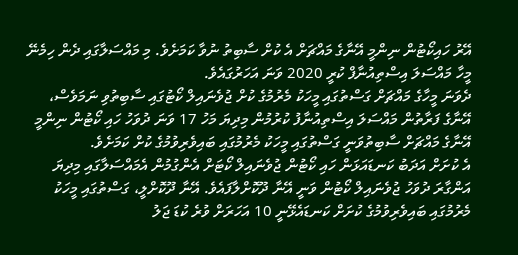އޭރު ހައިކޯޓުން ނިންމީ އޭނާގެ މައްޗަށް އެ ކުށް ސާބިތު ނުވާ ކަމަށެވެ. މި މައްސަލާގައި ދެން ހިމެނޭ މީހާ މައްސަލަ އިސްތިއުނާފް ކުރީ 2020 ވަނަ އަހަރުގައެވެ.
ދެވަނަ މީހާގެ މައްޗަށް ގަސްތުގައި މީހަކު މެރުމުގެ ކުށް ޖުވެނައިލް ކޯޓުގައި ސާބިތުވި ނަމަވެސް، އޭނާގެ ފަރާތުން މައްސަލަ އިސްތިއުނާފު ކުރުމުން މިދިޔަ މަހު 17 ވަނަ ދުވަހު ހައި ކޯޓުން ނިންމީ އޭނާގެ މައްޗަށް ސާބިތުވަނީ ގަސްތުގައި މީހަކު މެރުމުގައި ބައިވެރިވުމުގެ ކުށް ކަމަށެވެ.
އެ ކުށަށް އަދަބު ކަނޑައަޅަން ހައި ކޯޓުން ޖުވެނައިލް ކޯޓަށް އެންގުމުން އެމައްސަލާގައި މިދިޔަ އަންގާރަ ދުވަހު ޖުވެނައިލް ކޯޓުން ވަނީ އޭނާ ދޫކޮށްލާފައެވެ. އޭނާ ދޫކޮށްލީ، ގަސްތުގައި މީހަކު މެރުމުގައި ބައިވެރިވުމުގެ ކުށަށް ކަނޑައެޅޭނީ 10 އަހަރަށް ވުރެ ކުޑަ ޖަލު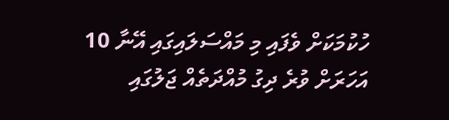ހުކުމަކަށް ވެފައި މި މައްސަލައިގައި އޭނާ 10 އަހަރަށް ވުރެ ދިގު މުއްދަތެއް ޖަލުގައި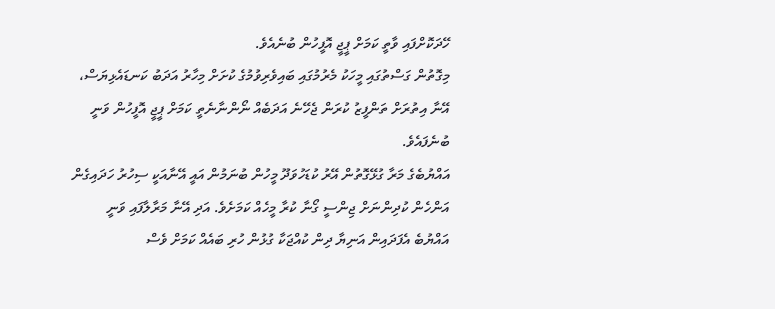ހޭދަކޮށްފައި ވާތީ ކަމަށް ޕީޖީ އޮފީހުން ބުނެއެވެ.
މިގޮތުން ގަސްތުގައި މީހަކު މެރުމުގައި ބައިވެރިވުމުގެ ކުށަށް މިހާރު އަދަބު ކަނޑައެޅިޔަސް، އޭނާ އިތުރަށް ތަންފީޒު ކުރަން ޖެހޭނެ އަދަބެއް ނޯންނާނެތީ ކަމަށް ޕީޖީ އޮފީހުން ވަނީ ބުނެފައެވެ.
އައްޔުބެގެ މަރާ ގުޅޭގޮތުން އޭރު ކުޑަހުވަދޫ މީހުން ބުނަމުން އައީ އޭނާއަކީ ސިހުރު ހަދައިގެން އަންހެން ކުދިންނަށް ޖިންސީ ގޯނާ ކުރާ މީހެއް ކަމަށެވެ. އަދި އޭނާ މަރާލާފައި ވަނީ އައްޔުބެ އެފަދައިން އަނިޔާ ދިން ކުއްޖަކާ ގުޅުން ހުރި ބައެއް ކަމަށް ވެސް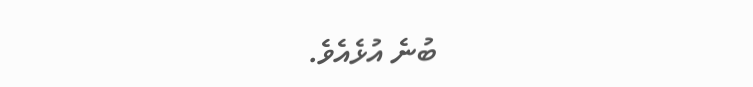ބުނެ އުޅެއެވެ.